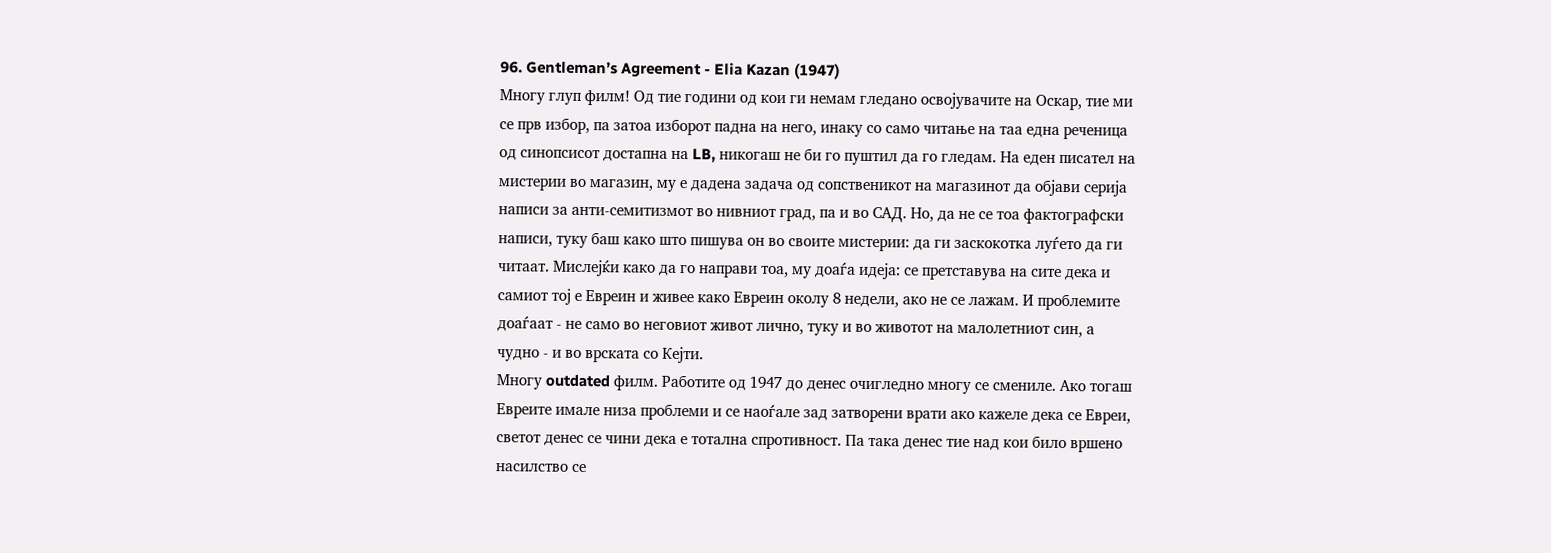96. Gentleman’s Agreement - Elia Kazan (1947)
Многу глуп филм! Од тие години од кои ги немам гледано освојувачите на Оскар, тие ми се прв избор, па затоа изборот падна на него, инаку со само читање на таа една реченица од синопсисот достапна на LB, никогаш не би го пуштил да го гледам. На еден писател на мистерии во магазин, му е дадена задача од сопственикот на магазинот да објави серија написи за анти-семитизмот во нивниот град, па и во САД. Но, да не се тоа фактографски написи, туку баш како што пишува он во своите мистерии: да ги заскокотка луѓето да ги читаат. Мислејќи како да го направи тоа, му доаѓа идеја: се претставува на сите дека и самиот тој е Евреин и живее како Евреин околу 8 недели, ако не се лажам. И проблемите доаѓаат - не само во неговиот живот лично, туку и во животот на малолетниот син, а чудно - и во врската со Кејти.
Многу outdated филм. Работите од 1947 до денес очигледно многу се смениле. Ако тогаш Евреите имале низа проблеми и се наоѓале зад затворени врати ако кажеле дека се Евреи, светот денес се чини дека е тотална спротивност. Па така денес тие над кои било вршено насилство се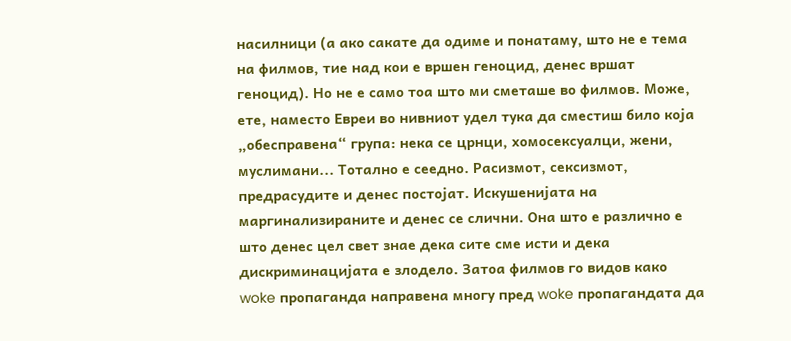насилници (а ако сакате да одиме и понатаму, што не е тема на филмов, тие над кои е вршен геноцид, денес вршат геноцид). Но не е само тоа што ми сметаше во филмов. Може, ете, наместо Евреи во нивниот удел тука да сместиш било која „обесправена“ група: нека се црнци, хомосексуалци, жени, муслимани... Тотално е сеедно. Расизмот, сексизмот, предрасудите и денес постојат. Искушенијата на маргинализираните и денес се слични. Она што е различно е што денес цел свет знае дека сите сме исти и дека дискриминацијата е злодело. Затоа филмов го видов како woke пропаганда направена многу пред woke пропагандата да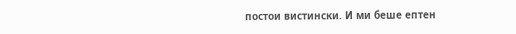постои вистински. И ми беше ептен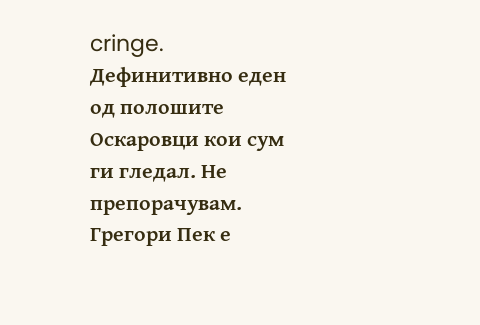cringe.
Дефинитивно еден од полошите Оскаровци кои сум ги гледал. Не препорачувам.
Грегори Пек е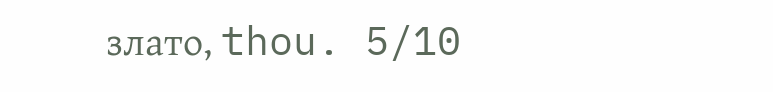злато, thou. 5/10